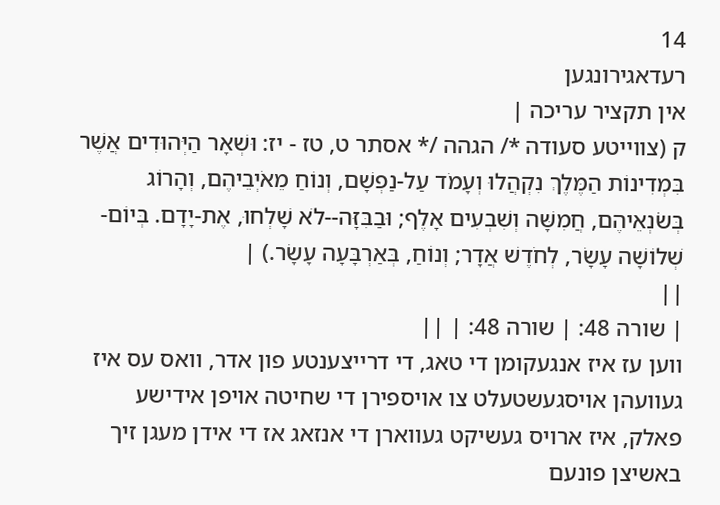14
רעדאגירונגען
אין תקציר עריכה |
ק (צווייטע סעודה */ הגהה /* אסתר ט, טז - יז: וּשְׁאָר הַיְּהוּדִים אֲשֶׁר בִּמְדִינוֹת הַמֶּלֶךְ נִקְהֲלוּ וְעָמֹד עַל-נַפְשָׁם, וְנוֹחַ מֵאֹיְבֵיהֶם, וְהָרוֹג בְּשֹׂנְאֵיהֶם, חֲמִשָּׁה וְשִׁבְעִים אָלֶף; וּבַבִּזָּה--לֹא שָׁלְחוּ, אֶת-יָדָם. בְּיוֹם-שְׁלוֹשָׁה עָשָׂר, לְחֹדֶשׁ אֲדָר; וְנוֹחַ, בְּאַרְבָּעָה עָשָׂר.) |
||
| שורה 48: | שורה 48: | ||
ווען עז איז אנגעקומן די טאג, די דרייצענטע פון אדר, וואס עס איז געוועהן אויסגעשטעלט צו אויספירן די שחיטה אויפן אידישע פאלק, איז ארויס געשיקט געווארן די אנזאג אז די אידן מעגן זיך באשיצן פונעם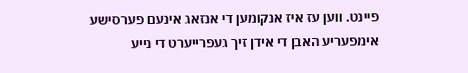פיינט. ווען עז איז אנקומען די אנזאג אינעם פערסישע אימפעריע האבן די אידן זיך געפרייערט די נייע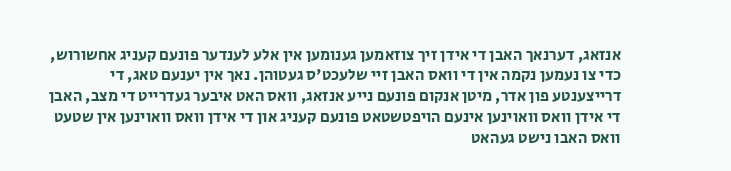אנזאג, דערנאך האבן די אידן זיך צוזאמען גענומען אין אלע לענדער פונעם קעניג אחשורוש, כדי צו נעמען נקמה אין די וואס האבן זיי שלעכט'ס געטוהן. נאך אין יענעם טאג, די דרייצענטע פון אדר, מיטן אנקום פונעם נייע אנזאג, וואס האט איבער געדרייט די מצב, האבן די אידן וואס וואוינען אינעם הויפטשטאט פונעם קעניג און די אידן וואס וואוינען אין שטעט וואס האבו נישט געהאט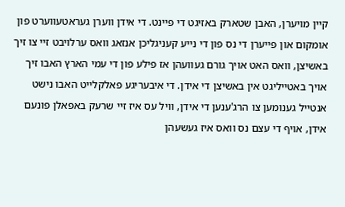קיין מויערן, האבן שטארק באזיגט די פיינט. די אידן ווערן געראטעווערט פון אומקום און פייערן די נס פון די נייע קעניגליכן אנזאג וואס ערלויבט זיי צו זיך באשיצן, וואס האט אויך גורם געוועהן אז פילע פון די עמי הארץ האבו זיך אויך באטייליגט אין באשיצן די אידן. די איבעריגע פאלקלייט האבו נישט אנטייל גענומען צו הרג'ענען די אידן, וויל עס איז זיי שרעק באפאלן פונעם אידן, אויף די עצם נס וואס איז געשעהן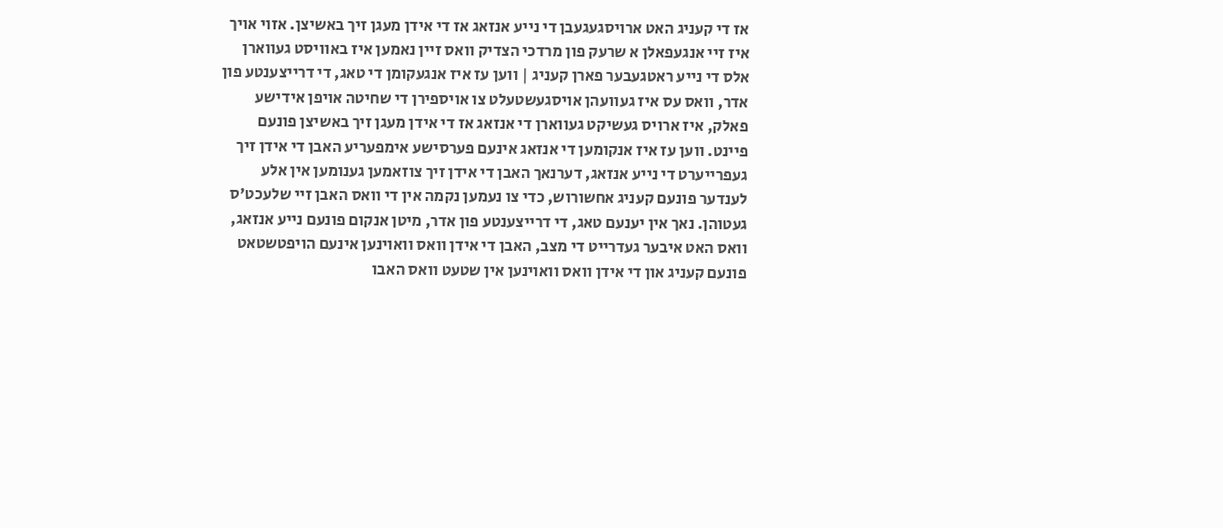אז די קעניג האט ארויסגעגעבן די נייע אנזאג אז די אידן מעגן זיך באשיצן. אזוי אויך איז זיי אנגעפאלן א שרעק פון מרדכי הצדיק וואס זיין נאמען איז באוויסט געווארן אלס די נייע ראטגעבער פארן קעניג | ווען עז איז אנגעקומן די טאג, די דרייצענטע פון אדר, וואס עס איז געוועהן אויסגעשטעלט צו אויספירן די שחיטה אויפן אידישע פאלק, איז ארויס געשיקט געווארן די אנזאג אז די אידן מעגן זיך באשיצן פונעם פיינט. ווען עז איז אנקומען די אנזאג אינעם פערסישע אימפעריע האבן די אידן זיך געפרייערט די נייע אנזאג, דערנאך האבן די אידן זיך צוזאמען גענומען אין אלע לענדער פונעם קעניג אחשורוש, כדי צו נעמען נקמה אין די וואס האבן זיי שלעכט'ס געטוהן. נאך אין יענעם טאג, די דרייצענטע פון אדר, מיטן אנקום פונעם נייע אנזאג, וואס האט איבער געדרייט די מצב, האבן די אידן וואס וואוינען אינעם הויפטשטאט פונעם קעניג און די אידן וואס וואוינען אין שטעט וואס האבו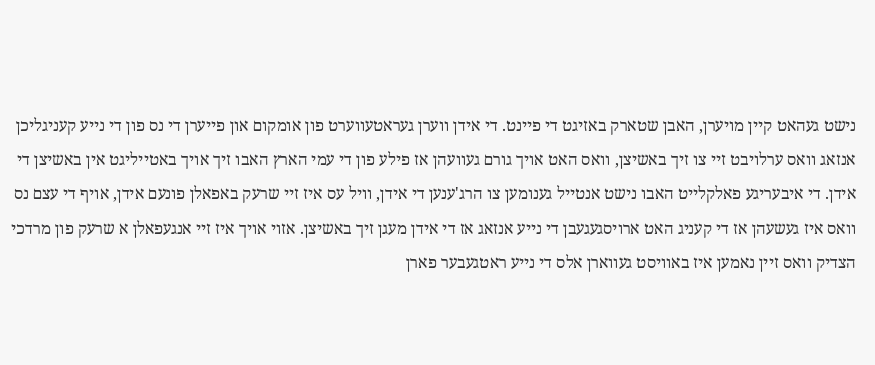נישט געהאט קיין מויערן, האבן שטארק באזיגט די פיינט. די אידן ווערן געראטעווערט פון אומקום און פייערן די נס פון די נייע קעניגליכן אנזאג וואס ערלויבט זיי צו זיך באשיצן, וואס האט אויך גורם געוועהן אז פילע פון די עמי הארץ האבו זיך אויך באטייליגט אין באשיצן די אידן. די איבעריגע פאלקלייט האבו נישט אנטייל גענומען צו הרג'ענען די אידן, וויל עס איז זיי שרעק באפאלן פונעם אידן, אויף די עצם נס וואס איז געשעהן אז די קעניג האט ארויסגעגעבן די נייע אנזאג אז די אידן מעגן זיך באשיצן. אזוי אויך איז זיי אנגעפאלן א שרעק פון מרדכי הצדיק וואס זיין נאמען איז באוויסט געווארן אלס די נייע ראטגעבער פארן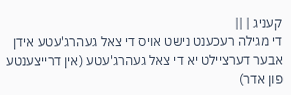קעניג | ||
די מגילה רעכענט נישט אויס די צאל געהרג'עטע אידן אבער דערציילט יא די צאל געהרג'עטע (אין דרייצענטע פון אדר)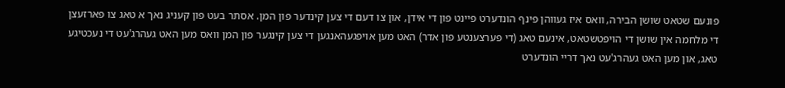פונעם שטאט שושן הבירה, וואס איז געווהן פינף הונדערט פיינט פון די אידן, און צו דעם די צען קינדער פון המן. אסתר בעט פון קעניג נאך א טאג צו פארזעצן די מלחמה אין שושן די הויפטשטאט, אינעם טאג (די פערצענטע פון אדר) האט מען אויפגעהאנגען די צען קינגער פון המן וואס מען האט געהרג'עט די נעכטיגע טאג, און מען האט געהרג'עט נאך דריי הונדערט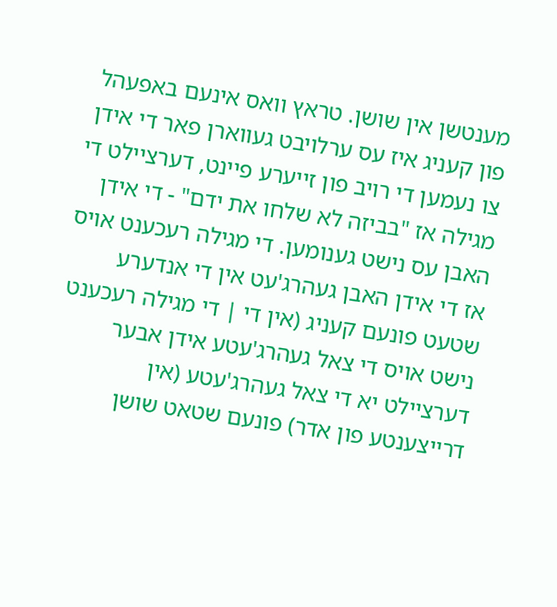מענטשן אין שושן. טראץ וואס אינעם באפעהל פון קעניג איז עס ערלויבט געווארן פאר די אידן צו נעמען די רויב פון זייערע פיינט, דערציילט די מגילה אז "בביזה לא שלחו את ידם" - די אידן האבן עס נישט גענומען. די מגילה רעכענט אויס אז די אידן האבן געהרג'עט אין די אנדערע שטעט פונעם קעניג (אין די | די מגילה רעכענט נישט אויס די צאל געהרג'עטע אידן אבער דערציילט יא די צאל געהרג'עטע (אין דרייצענטע פון אדר) פונעם שטאט שושן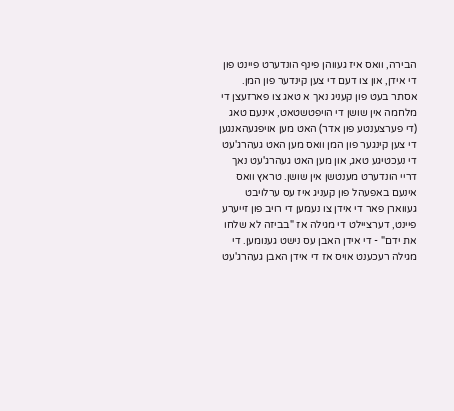הבירה, וואס איז געווהן פינף הונדערט פיינט פון די אידן, און צו דעם די צען קינדער פון המן. אסתר בעט פון קעניג נאך א טאג צו פארזעצן די מלחמה אין שושן די הויפטשטאט, אינעם טאג (די פערצענטע פון אדר) האט מען אויפגעהאנגען די צען קינגער פון המן וואס מען האט געהרג'עט די נעכטיגע טאג, און מען האט געהרג'עט נאך דריי הונדערט מענטשן אין שושן. טראץ וואס אינעם באפעהל פון קעניג איז עס ערלויבט געווארן פאר די אידן צו נעמען די רויב פון זייערע פיינט, דערציילט די מגילה אז "בביזה לא שלחו את ידם" - די אידן האבן עס נישט גענומען. די מגילה רעכענט אויס אז די אידן האבן געהרג'עט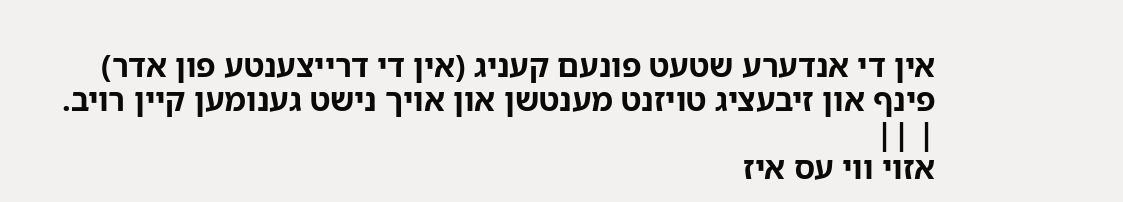אין די אנדערע שטעט פונעם קעניג (אין די דרייצענטע פון אדר) פינף און זיבעציג טויזנט מענטשן און אויך נישט גענומען קיין רויב. | ||
אזוי ווי עס איז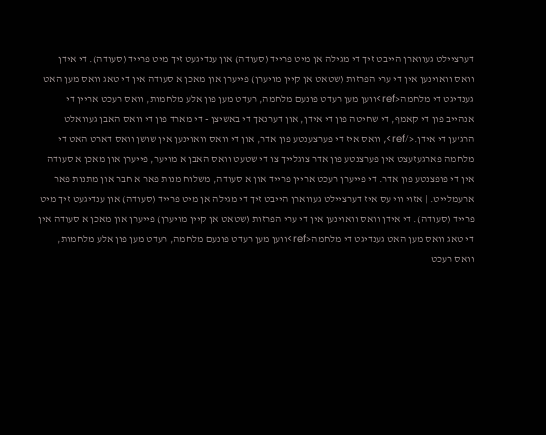דערציילט געווארן הייבט זיך די מגילה אן מיט פרייד (סעודה) און ענדיגעט זיך מיט פרייד (סעודה). די אידן וואס וואוינען אין די ערי הפרזות (שטאט אן קיין מויערן) פייערן און מאכן א סעודה אין די טאג וואס מען האט גענדיגט די מלחמה<ref>ווען מען רעדט פונעם מלחמה, רעדט מען פון אלע מלחמות, וואס רעכט אריין די אנהייב פון די קאמף, די שחיטה פון די אידן, און דערנאך די באשיצן - די מארד פון די וואס האבן געוואלט הרג'ען די אידן.</ref>, וואס איז די פערצענטע פון אדר, און די וואס וואוינען אין שושן וואס דארט האט די מלחמה פארגעזעצט אין פערצנטע פון אדר צוגלייך צו די שטעט וואס האבן א מויער, פייערן און מאכן א סעודה אין די פופצנטע פון אדר. די פייערן רעכט אריין פרייד און א סעודה, משלוח מנות פאר א חבר און מתנות פאר ארעמלייט. | אזוי ווי עס איז דערציילט געווארן הייבט זיך די מגילה אן מיט פרייד (סעודה) און ענדיגעט זיך מיט פרייד (סעודה). די אידן וואס וואוינען אין די ערי הפרזות (שטאט אן קיין מויערן) פייערן און מאכן א סעודה אין די טאג וואס מען האט גענדיגט די מלחמה<ref>ווען מען רעדט פונעם מלחמה, רעדט מען פון אלע מלחמות, וואס רעכט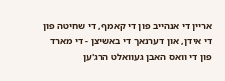אריין די אנהייב פון די קאמף, די שחיטה פון די אידן, און דערנאך די באשיצן - די מארד פון די וואס האבן געוואלט הרג'ען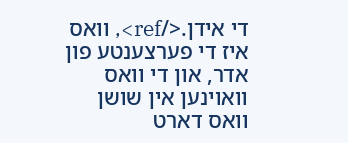די אידן.</ref>, וואס איז די פערצענטע פון אדר, און די וואס וואוינען אין שושן וואס דארט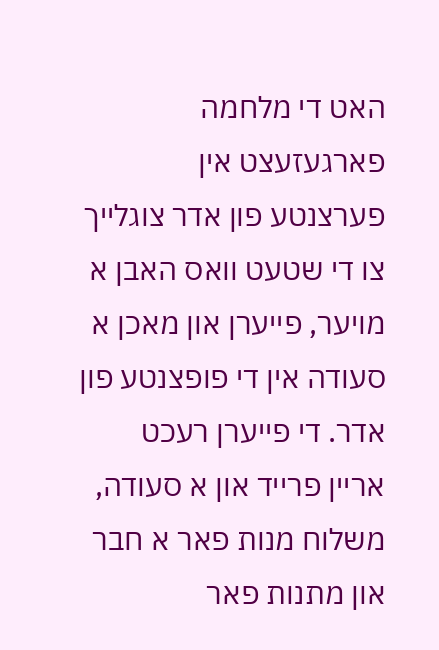האט די מלחמה פארגעזעצט אין פערצנטע פון אדר צוגלייך צו די שטעט וואס האבן א מויער, פייערן און מאכן א סעודה אין די פופצנטע פון אדר. די פייערן רעכט אריין פרייד און א סעודה, משלוח מנות פאר א חבר און מתנות פאר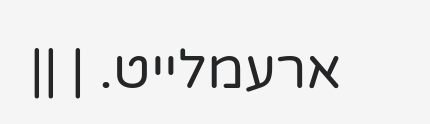ארעמלייט. | ||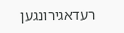רעדאגירונגען